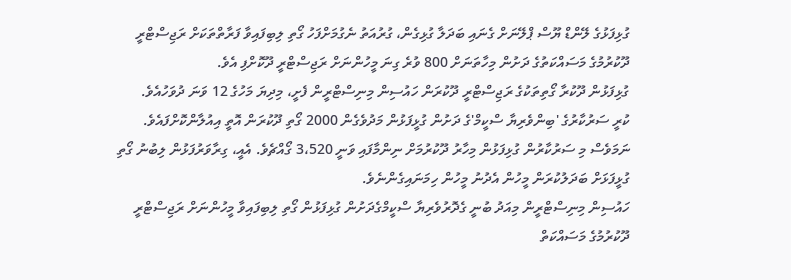ގުޅިފަޅުގެ ލޭންޑް ޔޫސް ޕްލޭނަށް ގެނައި ބަދަލާ ގުޅިގެން، ގުރުއަތު ނެގުމަށްފަހު ގޯތި ލިބިފައިވާ ފަރާތްތަކަށް ރަޖިސްޓްރީ ދޫކުރުމުގެ މަސައްކަތުގެ ދަށުން މިހާތަނަށް 800 ވުރެ ގިނަ މީހުންނަށް ރަޖިސްޓްރީ ދޫކޮށްފި އެވެ.
ގުޅިފަޅުން ދޫކުރާ ގޯތިތަކުގެ ރަޖިސްޓްރީ ދޫކުރަން ހައުސިން މިނިސްޓްރީން ފެށީ، މިދިޔަ މަހުގެ 12 ވަނަ ދުވަހުއެވެ.
ކުރީ ސަރުކާރުގެ 'ބިންވެރިޔާ ސްކީމް'ގެ ދަށުން ގުޅީފަޅުން މަދުވެގެން 2000 ގޯތި ދޫކުރަން އޮތީ އިއުލާންކޮށްފައެވެ. ނަމަވެސް މި ސަރުކާރުން ގުޅިފަޅުން މިހާރު ދޫކުރުމަށް ނިންމާފައި ވަނީ 3،520 ގޯއްޗެވެ. އެއީ، ގިރާވަރުފަޅުން ލިބުނު ގޯތި ގުޅީފަޅަށް ބަދަލުކުރަން މީހުން އެދުނު މީހުން ހިމަނައިގެންނެވެ.
ހައުސިން މިނިސްޓްރީން މިއަދު ބުނީ ގެދޮރުވެރިޔާ ސްކީމްގެދަށުން ގުޅިފަޅުން ގޯތި ލިބިފައިވާ މީހުންނަށް ރަޖިސްޓްރީ ދޫކުރުމުގެ މަސައްކަތް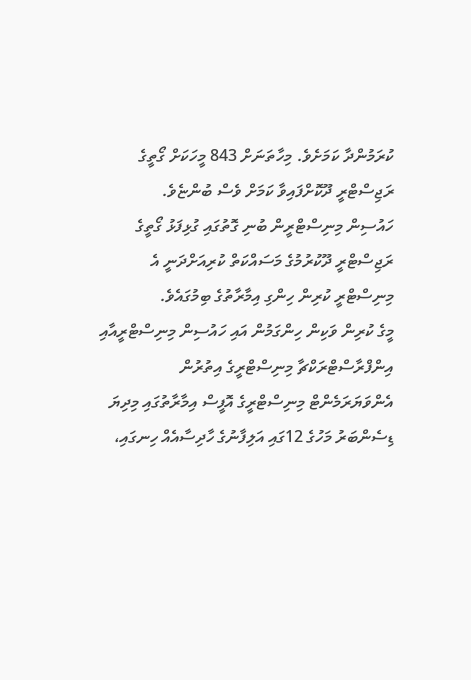ކުރަމުންދާ ކަމަށެވެ. މިހާތަނަށް 843 މީހަކަށް ގޯތީގެ ރަޖިސްޓްރީ ދޫކޮށްފައިވާ ކަމަށް ވެސް ބުންޏެވެ.
ހައުސިން މިނިސްޓްރީން ބުނި ގޮތުގައި ގުޅިފަޅު ގޯތީގެ ރަޖިސްޓްރީ ދޫކުރުމުގެ މަސައްކަތް ކުރިއަށްދަނީ އެ މިނިސްޓްރީ ކުރިން ހިންގި އިމާރާތުގެ ބިމުގައެވެ.
މީގެ ކުރިން ވަކިން ހިންގަމުން އައި ހައުސިން މިނިސްޓްރީއާއި އިންފްރާސްޓްރަކްޗާ މިނިސްޓްރީގެ އިތުރުން އެންވަޔަރަމެންޓް މިނިސްޓްރީގެ އޮފީސް އިމާރާތުގައި މިދިޔަ ޑިސެންބަރު މަހުގެ 12ގައި އަލިފާނުގެ ހާދިސާއެއް ހިނގައި،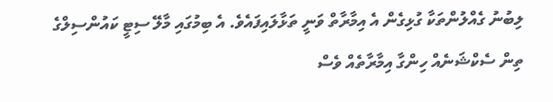ލިބުނު ގެއްލުންތަކާ ގުޅިގެން އެ އިމާރާތް ވަނީ ތަޅާލައިފައެވެ. އެ ބިމުގައި މާލޭ ސިޓީ ކައުންސިލްގެ ތިން ސެކްޝަނެއް ހިންގާ އިމާރާތެއް ވެސް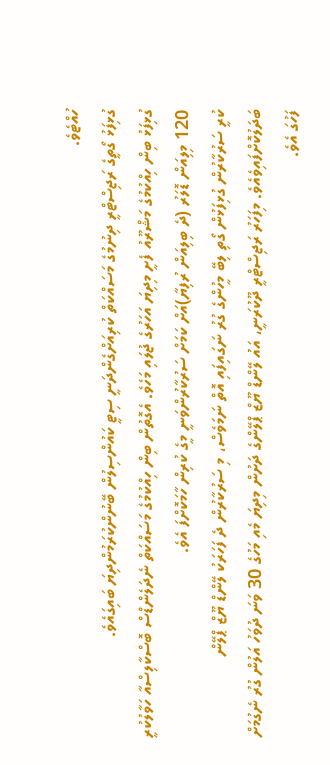ހުއްޓެވެ.
ގުޅިފަޅު ގޯތީގެ ރަޖިސްޓްރީ ދިނުމުގެ މަސައްކަތް ކުރިއަށްގެންދަނީ ސިޓީ ކައުންސިލުން ބޭނުންކުރަމުންދިޔަ ބައިގައެވެ.
ގުޅިފަޅު ބިން ހިއްކުމުގެ މަޝްރޫއު ފެށީ މިދިޔަ އަހަރުގެ ޖުލައި މަހެވެ. އެގޮތުން ބިން ހިއްކުމުގެ މަސައްކަތް ނެދަލެންޑްސް ބޮސްކާލިސްއާ ހަވާލުކުރީ 120 މިލިއަން ޑޮލަރު (ދެ ބިލިއަން ރުފިޔާ)އަށް ކަމަށް ސަރުކާރުންވަނީ މީގެ ކުރިން ހާމަކޮށްފަ އެވެ.
ކުރީ ސަރުކާރުން ގުޅިފަޅުން ގޯތި ލިބޭ މީހުންގެ ގުރު ނަގައިފައި އޮތް ނަމަވެސް، މި ސަރުކާރުން ދެ ފަހަރަކު ލޭންޑް ޔޫޒް ޕްލޭން ބަދަލުކޮށްފައިވެއެވެ. މިފަހަރު ރަޖިސްޓްރީ ދޫކުރަނީ، އައު ލޭންޑް ޔޫޒް ޕްލޭންގެ ދަށުން މިދިޔަ މެއި މަހުގެ 30 ވަނަ ދުވަހު އަލުން ގުރު ނެގުމަށް ފަހުގަ އެވެ.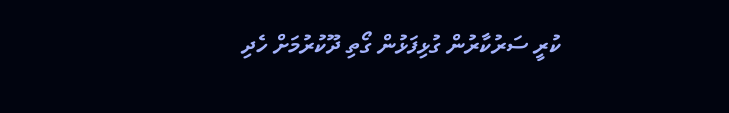ކުރީ ސަރުކާރުން ގުޅިފަޅުން ގޯތި ދޫކުރުމަށް ހެދި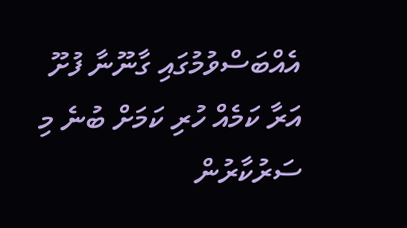އެއްބަސްވުމުގައި ގާނޫނާ ފުށޫ އަރާ ކަމެއް ހުރި ކަމަށް ބުނެ މި ސަރުކާރުން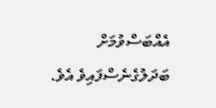އެއްބަސްވުމަށް ބަދަލުގެނެސްފައިވެ އެވެ.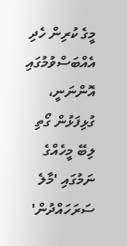މީގެ ކުރިން ހެދި އެއްބަސްވުމުގައި އޮންނަނީ، ގުޅިފަޅުން ގޯތި ލިބޭ މީހެއްގެ ނަމުގައި 'މާލެ ސަރަހައްދުން'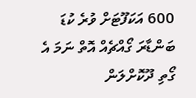600 އަކަފޫޓަށް ވުރެ ކުޑަ ބަންޑާރަ ގޯއްޗެއް އޮތް ނަމަ އެ ގޯތި ދޫކޮށްލަން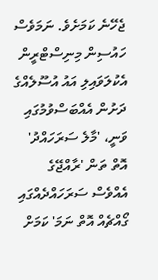ޖެހޭނެ ކަމަށެވެ. ނަމަވެސް ހައުސިން މިނިސްޓްރީން އެކުލަވައިލި އައު އުސޫލެއްގެ ދަށުން އެއްބަސްވުމުގައި ވަނީ، 'މާލެ ސަރަހައްދު' އޮތް ތަން 'ރާއްޖޭގެ އެއްވެސް ސަރަހައްދެއްގައި ގޯއްޗެއް އޮތް ނަމަ' ކަމަށް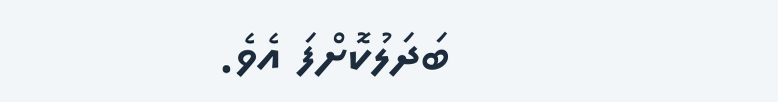ބަދަލުކޮށްފަ އެވެ.